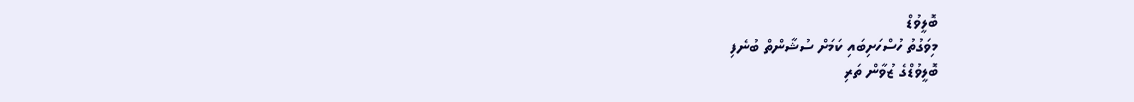ބޮލީވުޑް
މިވަގުތު ހުސްހަށިބައި ކަމަށް ސުޝާންތް ބުނެފި
ބޮލީވުޑްގެ ޒުވާން ތަރި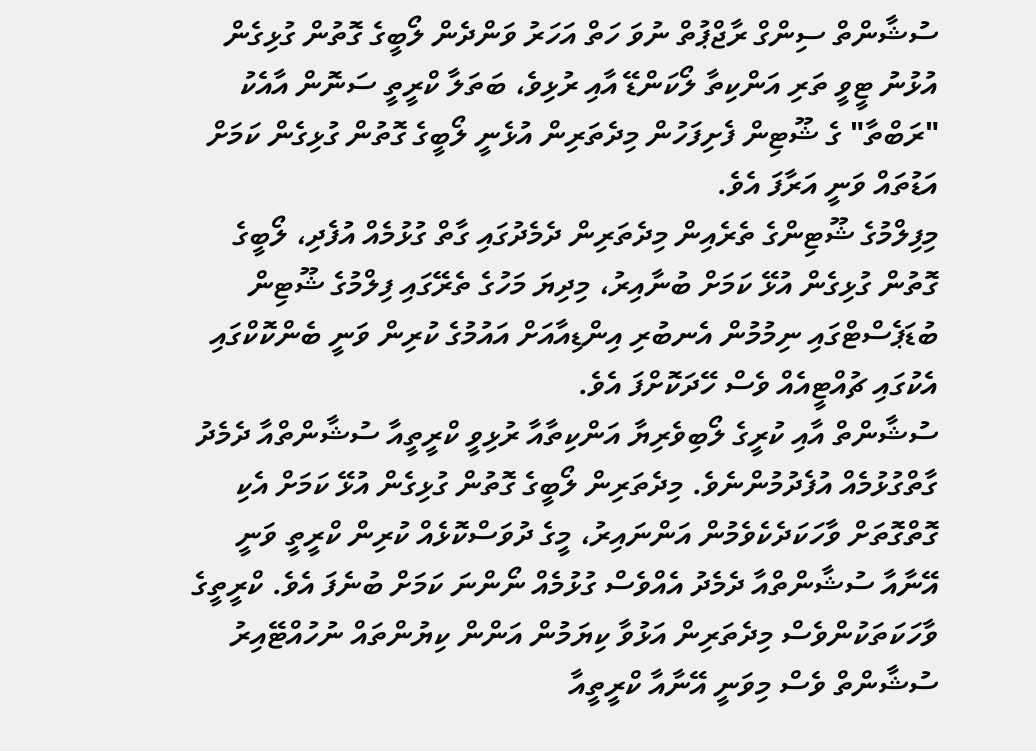ސުޝާންތް ސިންގް ރާޖްޕުތް ނުވަ ހަތް އަހަރު ވަންދެން ލޯބީގެ ގޮތުން ގުޅިގެން އުޅުނު ޓީވީ ތަރި އަންކިތާ ލޯކަންޑޭ އާއި ރުޅިވެ، ބަތަލާ ކްރީތީ ސަނޮން އާއެކު "ރަބްތާ" ގެ ޝޫޓިން ފެށިފަހުން މިދެތަރިން އުޅެނީ ލޯބީގެ ގޮތުން ގުޅިގެން ކަމަށް އަޑުތައް ވަނީ އަރާފަ އެވެ.
މިފިލްމުގެ ޝޫޓިންގެ ތެރެއިން މިދެތަރިން ދެމެދުގައި ގާތް ގުޅުމެއް އުފެދި، ލޯބީގެ ގޮތުން ގުޅިގެން އުޅޭ ކަމަށް ބުނާއިރު، މިދިޔަ މަހުގެ ތެރޭގައި ފިލްމުގެ ޝޫޓިން ބުޑަޕެސްޓްގައި ނިމުމުން އެނބުރި އިންޑިއާއަށް އައުމުގެ ކުރިން ވަނީ ބެންކޮކްގައި އެކުގައި ޗުއްޓީއެއް ވެސް ހޭދަކޮށްފަ އެވެ.
ސުޝާންތް އާއި ކުރީގެ ލޯބިވެރިޔާ އަންކިތާއާ ރުޅިވީ ކްރީތީއާ ސުޝާންތްއާ ދެމެދު ގާތްގުޅުމެއް އުފެދުމުންނެވެ. މިދެތަރިން ލޯބީގެ ގޮތުން ގުޅިގެން އުޅޭ ކަމަށް އެކި ގޮތްގޮތަށް ވާހަކަދެކެވެމުން އަންނައިރު، މީގެ ދުވަސްކޮޅެއް ކުރިން ކްރީތީ ވަނީ އޭނާއާ ސުޝާންތްއާ ދެމެދު އެއްވެސް ގުޅުމެއް ނޯންނަ ކަމަށް ބުނެފަ އެވެ. ކްރީތީގެ ވާހަކަތަކުންވެސް މިދެތަރިން އަޅުވާ ކިޔަމުން އަންން ކިޔުންތައް ނުހުއްޓޭއިރު ސުޝާންތް ވެސް މިވަނީ އޭނާއާ ކްރީތީއާ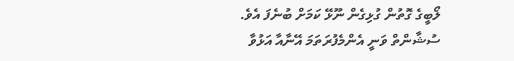ލޯބީގެ ގޮތުން ގުޅިގެން ނޫޅޭ ކަމަށް ބުނެފަ އެވެ.
ސުޝާންތް ވަނީ އެންމެފުރަތަމަ އޭނާއާ އަޅުވާ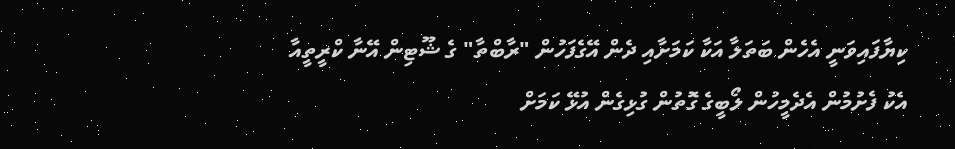ކިޔާފައިވަނީ އެހެން ބަތަލާ އަކާ ކަމަށާއި ދެން އޭގެފަހުން "ރާބްތާ" ގެ ޝޫޓިން އޭނާ ކްރީތީއާ އެކު ފެށުމުން އެދެމީހުން ލޯބީގެ ގޮތުން ގުޅިގެން އުޅޭ ކަމަށް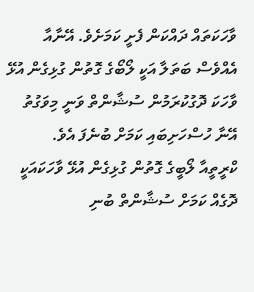ވާހަކަތައް ދައްކަން ފެށީ ކަމަށެވެ. އޭނާއާ އެއްވެސް ބަތަލާ އަކީ ލޯބޯގެ ގޮތުން ގުޅިގެން އުޅޭ ވާހަކަ ދޮގުކުރަމުން ސުޝާންތް ވަނީ މިވަގުތު އޭނާ ހުސްހަށިބައި ކަމަށް ބުނެފަ އެވެ.
ކްރީތީއާ ލޯބީގެ ގޮތުން ގުޅިގެން އުޅޭ ވާހަކައަކީ ދޮގެއް ކަމަށް ސުޝާންތް ބުނި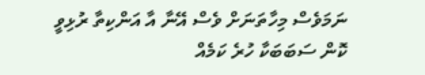ނަމަވެސް މިހާތަނަށް ވެސް އޭނާ އާ އަންކިތާ ރުޅިވީ ކޮން ސަބަބަކާ ހުރެ ކަމެއް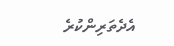އެދެތަރިންކުރެ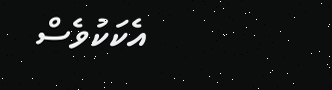އެކަކުވެސް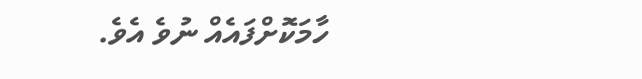ހާމަކޮށްފައެއް ނުވެ އެވެ.